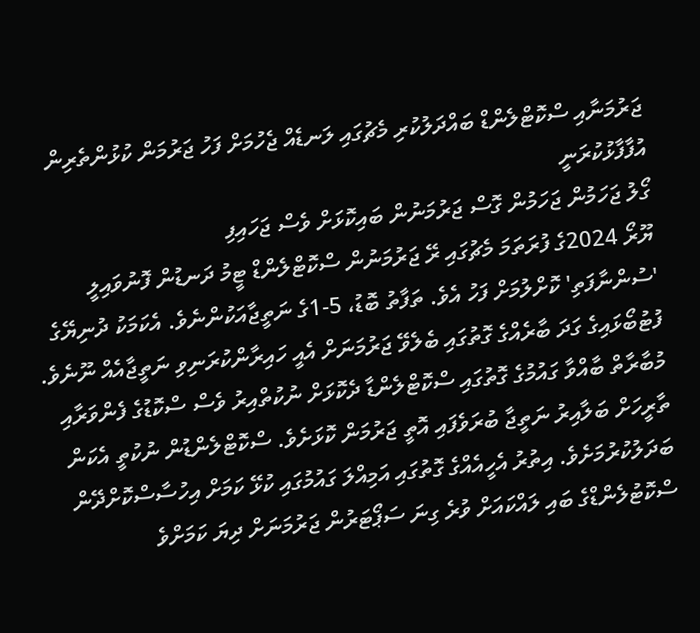ޖަރުމަނާއި ސްކޮޓްލެންޑް ބައްދަލުކުރި މެޗުގައި ލަނޑެއް ޖެހުމަށް ފަހު ޖަރުމަން ކުޅުންތެރިން އުފާފާޅުކުރަނީ
ގޯލު ޖަހަމުން ޖަހަމުން ގޮސް ޖަރުމަނުން ބައިކޮޅަށް ވެސް ޖަހައިފި
ޔޫރޯ 2024ގެ ފުރަތަމަ މެޗުގައި ރޭ ޖަރުމަނުން ސްކޮޓްލެންޑް ޓީމު ދަނޑުން ފޮނުވައިލީ 'ސުންނާފަތި' ކޮށްލުމަށް ފަހު އެވެ. ތަފާތު ބޮޑު، 5-1ގެ ނަތީޖާއަކުންނެވެ. އެކަމަކު ދުނިޔޭގެ ފުޓުބޯޅައިގެ ގަދަ ބާރެއްގެ ގޮތުގައި ބެލެވޭ ޖަރުމަނަށް އެއީ ހައިރާންކުރަނިވި ނަތީޖާއެއް ނޫނެވެ.
މުބާރާތް ބާއްވާ ގައުމުގެ ގޮތުގައި ސްކޮޓްލެންޑާ ދެކޮޅަށް ނުކުތްއިރު ވެސް ސްކޮޑުގެ ފެންވަރާއި ތާރީހަށް ބަލާއިރު ނަތީޖާ ބުރަވެފައި އޮތީ ޖަރުމަން ކޮޅަށެވެ. ސްކޮޓްލެންޑުން ނުކުތީ އެކަން ބަދަލުކުރުމަށެވެ. އިތުރު އެހީއެއްގެ ގޮތުގައި އަމިއްލަ ގައުމުގައި ކުޅޭ ކަމަށް އިހުސާސްކޮށްދޭން ސްކޮޓުލެންޑްގެ ބައި ލައްކައަށް ވުރެ ގިނަ ސަޕޯޓަރުން ޖަރުމަނަށް ދިޔަ ކަމަށްވެ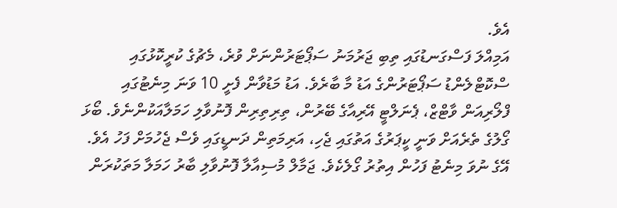އެވެ.
އަމިއްލަ ފަސްގަނޑުގައި ތިބި ޖަރުމަނު ސަޕޯޓަރުންނަށް ވުރެ، މެޗުގެ ކުރީކޮޅުގައި ސްކޮޓްލެންޑު ސަޕޯޓަރުންގެ އަޑު މާ ބާރެވެ. އަޑު މަޑުވާން ފެށީ 10 ވަނަ މިނެޓުގައި ފްލޯރިއަން ވާޓްޒް، ޕެނަލްޓީ އޭރިއާގެ ބޭރުން، ތިރިތިރިން ފޮނުވާލި ހަމަލާއަކުންނެވެ. ބޯޅަ ގޯލުގެ ތެރެއަށް ވަނީ ކީޕަރުގެ އަތުގައި ޖެހި، އަރިމަތިން ދަނޑީގައި ވެސް ޖެހުމަށް ފަހު އެވެ. އޭގެ ނުވަ މިނެޓު ފަހުން އިތުރު ގޯލެކެވެ. ޖަމާލް މުސިއާލާ ފޮނުވާލި ބާރު ހަމަލާ މަތަކުރަން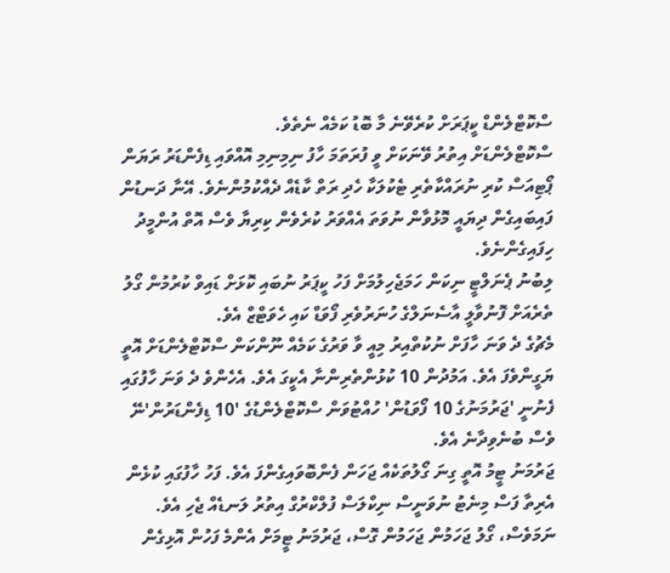ސްކޮޓްލެންޑް ކީޕަރަށް ކުރެވޭނެ މާ ބޮޑު ކަމެއް ނެތެވެ.
ސްކޮޓްލެންޑަށް އިތުރު ވޭނަކަށް ވީ ފުރަތަމަ ހާފު ނިމިނިމި އޮއްވައި ޑިފެންޑަރު ރަޔަން ޕޯޓިއަސް ކުރި ނުރައްކާތެރި ޓެކުލަކާ ހެދި ރަތް ކާޑެއް ދެއްކުމުންނެވެ. އޭނާ ދަނޑުން ފައިބައިގެން ދިޔައީ މޮޅުވާން ނުވަތަ އެއްވަރު ކުރެވެން ކިރިޔާ ވެސް އޮތް އުންމީދު ހިފައިގެންނެވެ.
ލިބުނު ޕެނަލްޓީ ނިކަން ހަމަޖެހިލުމަށް ފަހު ކީޕަރު ނުބައި ކޮޅަށް ޑައިވް ކުރުމުން ގޯލު ތެރެއަށް ފޮނުވާލީ އާސެނަލްގެ ހުނަރުވެރި ފޯވަޑް ކައި ހެވަޓްޒް އެވެ.
މެޗުގެ ދެ ވަނަ ހާފަށް ނުކުތްއިރު މިއީ ވާ ވަރުގެ ކަމެއް ނޫންކަން ސްކޮޓްލެންޑަށް އޮތީ ޔަގީންވެފަ އެވެ. އަމުދުން 10 ކުޅުންތެރިންނާ އެކީގަ އެވެ. އެހެންވެ ދެ ވަނަ ހާފުގައި ފެނުނީ 'ޖަރުމަނުގެ 10 ފޯވަޑުން' ހުއްޓުވަން ސްކޮޓްލެންޑުގެ '10 ޑިފެންޑަރުން'ނޭ ވެސް ބުނެވިދާނެ އެވެ.
ޖަރުމަނު ޓީމު އޮތީ ގިނަ ގޯލުތަކެއް ޖަހަން ފެންބޮވައިގެންފަ އެވެ. ފަހު ހާފުގައި ކުޅެން އެރިތާ ފަސް މިނެޓު ނުވަނީސް ނިކްލަސް ފުލްކްރުގް އިތުރު ލަނޑެއް ޖެހި އެވެ. ނަމަވެސް، ގޯލު ޖަހަމުން ޖަހަމުން ގޮސް، ޖަރުމަނު ޓީމަށް އެންމެ ފަހުން އޮޅިގެން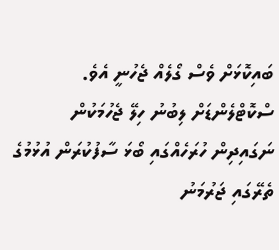ބައިކޮޅަށް ވެސް ގޯލެއް ޖެހުނީ އެވެ.
ސްކޮޓްލެންޑަށް ލިބުނު ހިލޭ ޖެހުމަކުން ނަގައިދިން ހުރަހެއްގައި ބޯޅަ ސާފުކުރަން އުޅުމުގެ ތެރޭގައި ޖަރުމަނު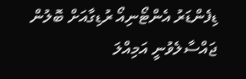ޑިފެންޑަރު އެންޓޯނިއޯ ރުޑިގާއަށް ބޮލުން ޖައްސާލެވުނީ އަމިއްލަ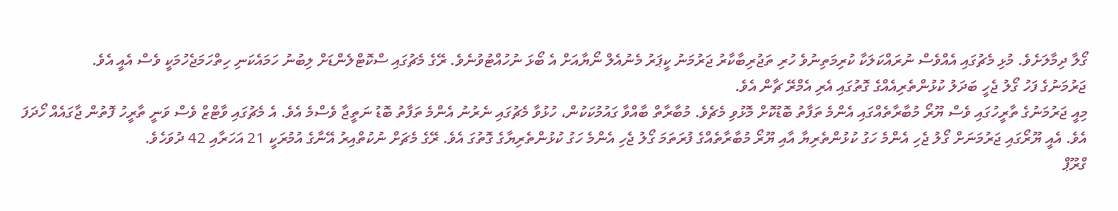ގޯލާ ދިމާލަށެވެ. މުޅި މެޗުގައި އެއްވެސް ނުރައްކަލަކާ ކުރިމަތިނުވެ ހުރި ތަޖުރިބާކާރު ޖަރުމަނު ކީޕަރު މެނުއެލް ނޯޔާއަށް އެ ބޯޅަ ނުހުއްޓުވުނެވެ. ރޭގެ މެޗުގައި ސްކޮޓްލެންޑަށް ލިބުނު ހަމައެކަނި ހިތްހަމަޖެހުމަކީ ވެސް އެއީ އެވެ.
ޖަރުމަނުގެ ފަހު ގޯލު ޖެހީ ބަދަލު ކުޅުންތެރިއެއްގެ ގޮތުގައި އެރި އެމްރޭ ޗާން އެވެ.
މިއީ ޖަރުމަނުގެ ތާރީހުގައި ވެސް ޔޫރޯ މުބާރާތެއްގައި އެންމެ ތަފާތު ބޮޑުކޮށް މޮޅުވި މެޗެވެ. މުބާރާތް ބާއްވާ ގައުމުކަކުން، ހުޅުވާ މެޗުގައި ނެރުނު އެންމެ ތަފާތު ބޮޑު ނަތީޖާ ވެސްމެ އެވެ. އެ މެޗުގައި ވާޓްޒް ވެސް ވަނީ ތާރީހު ފޮތުން ޖާގައެއް ހޯދަފަ އެވެ. އެއީ ޔޫރޯގައި ޖަރުމަނަށް ގޯލު ޖެހި އެންމެ ހަގު ކުޅުންތެރިޔާ އާއި ޔޫރޯ މުބާރާތެއްގެ ފުރަތަމަ ގޯލު ޖެހި އެންމެ ހަގު ކުޅުންތެރިޔާގެ ގޮތުގަ އެވެ. ރޭގެ މެޗަށް ނުކުތްއިރު އޭނާގެ އުމުރަކީ 21 އަހަރާއި 42 ދުވަހެވެ.
ގްރޫޕް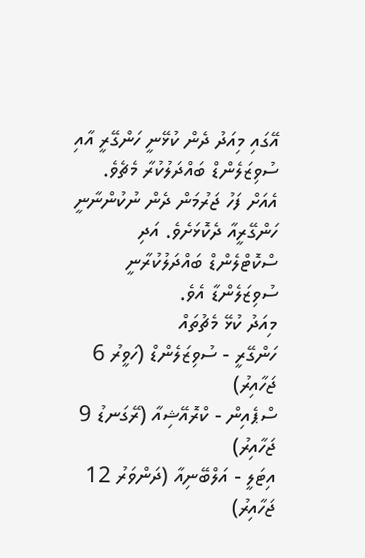އޭގައި މިއަދު ދެން ކުޅޭނީ ހަންގޭރީ އާއި ސުވިޒަލެންޑް ބައްދަލުކުރާ މެޗެވެ. އެއަށް ފަހު ޖަރުމަން ދެން ނުކުންނާނީ ހަންގޭރީއާ ދެކޮޅަށެވެ. އަދި ސްކޮޓްލެންޑް ބައްދަލުކުރާނީ ސުވިޒަލެންޑާ އެވެ.
މިއަދު ކުޅޭ މެޗުތައް
ހަންގޭރީ - ސުވިޒަލެންޑް (ހަވީރު 6 ޖަހާއިރު)
ސްޕެއިން - ކްރޮއޭޝިއާ (ރޭގަނޑު 9 ޖަހާއިރު)
އިޓަލީ - އަލްބޭނިއާ (ދަންވަރު 12 ޖަހާއިރު)